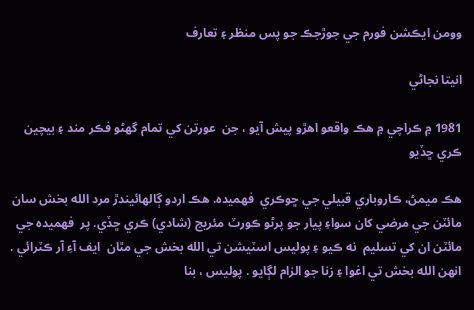وومن ايڪشن فورم جي جوڙجڪ جو پس منظر ۽ تعارف

انيتا نجاڻي

1981 ۾ ڪراچي ۾ هڪ واقعو اهڙو پيش آيو ، جن  عورتن کي تمام گهڻو فڪر مند ۽ بيچين ڪري ڇڏيو

هڪ ميمڻ، ڪاروباري قبيلي جي ڇوڪري  فهميده. هڪ اردو ڳالهائيندڙ مرد الله بخش سان  مائٽن جي مرضي کان سواءِ پيار جو پرڻو ڪورٽ مئريج (شادي) ڪري ڇڏي. پر  فهميده جي مائٽن ان کي تسليم  نه ڪيو ۽ پوليس اسٽيشن تي الله بخش جي مٿان  ايف آءِ آر ڪٽرائي . انهن الله بخش تي اغوا ۽ زنا جو الزام لڳايو . پوليس ، بنا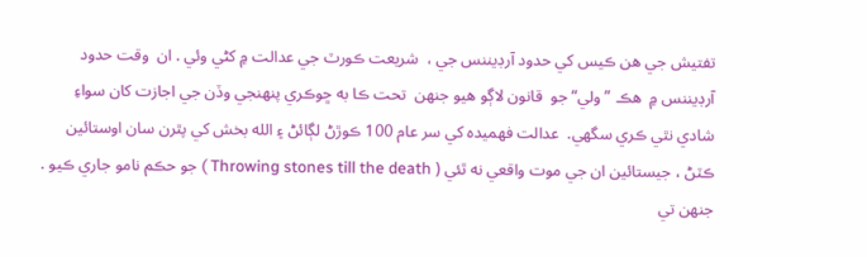تفتيش جي هن ڪيس کي حدود آرڊيننس جي ،  شريعت ڪورٽ جي عدالت ۾ کڻي وئي . ان  وقت حدود آرڊيننس ۾  هڪ ”ولي“ جو  قانون لاڳو هيو جنهن  تحت ڪا به ڇوڪري پنهنجي وڏن جي اجازت کان سواءِ شادي نٿي ڪري سگهي.  عدالت فهميده کي سر عام 100 ڪوڙڻ لڳائڻ ۽ الله بخش کي پٿرن سان اوستائين ڪٽڻ ، جيستائين ان جي موت واقعي نه ٿئي ( Throwing stones till the death ) جو حڪم نامو جاري ڪيو . جنهن تي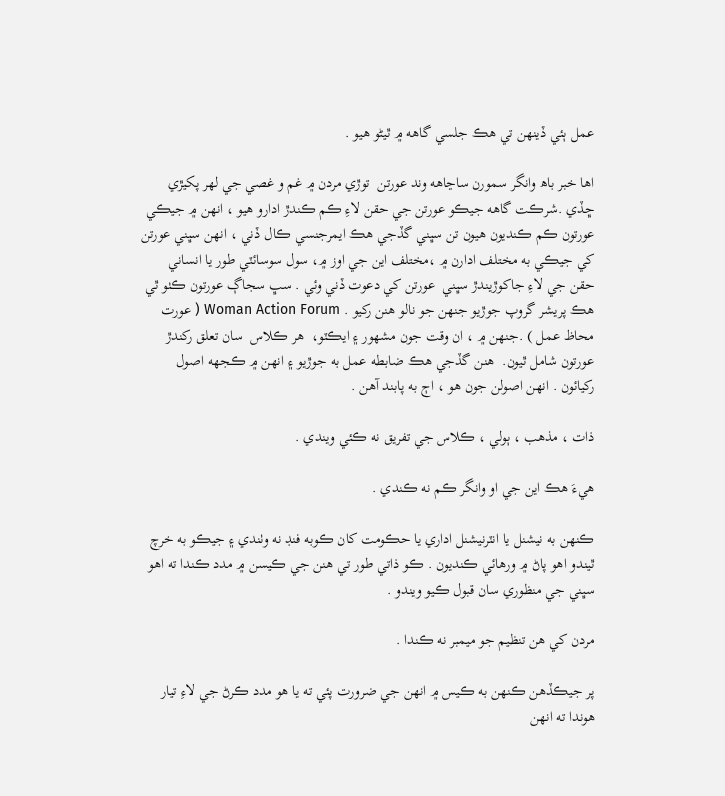عمل ٻئي ڏينهن تي هڪ جلسي گاهه ۾ ٿيڻو هيو .

اها خبر باھ وانگر سمورن ساڃاهه وند عورتن  توڙي مردن ۾ غم و غصي جي لهر پکيڙي ڇڏي .شرڪت گاهه جيڪو عورتن جي حقن لاءِ ڪم ڪندڙ ادارو هيو ، انهن ۾ جيڪي عورتون ڪم ڪنديون هيون تن سڀني گڏجي هڪ ايمرجنسي ڪال ڏني ، انهن سڀني عورتن کي جيڪي به مختلف ادارن ۾ ،مختلف اين جي اوز ۾، سول سوسائٽي طور يا انساني حقن جي لاءِ جاکوڙيندڙ سڀني  عورتن کي دعوت ڏني وئي . سڀ سجاڳ عورتون ڪٺو ٿي هڪ پريشر گروپ جوڙيو جنهن جو نالو هنن رکيو . Woman Action Forum ( عورت محاظ عمل ) .جنهن ۾ ، ان وقت جون مشهور ۽ ايڪٽو،  هر ڪلاس  سان تعلق رکندڙ عورتون شامل ٿيون.  هنن گڏجي هڪ ضابطه عمل به جوڙيو ۽ انهن ۾ ڪجهه اصول رکيائون . انهن اصولن جون هو ، اڄ به پابند آهن .

ذات ، مذهب ، ٻولي ، ڪلاس جي تفريق نه ڪئي ويندي .

هيءَ هڪ اين جي او وانگر ڪم نه ڪندي .

ڪنهن به نيشنل يا انٽرنيشنل اداري يا حڪومت کان ڪوبه فنڊ نه وٺندي ۽ جيڪو به خرچ ٿيندو اهو پاڻ ۾ ورهائي ڪنديون . ڪو ذاتي طور تي هنن جي ڪيسن ۾ مدد ڪندا ته اهو سڀني جي منظوري سان قبول ڪيو ويندو .

مردن کي هن تنظيم جو ميمبر نه ڪندا .

پر جيڪڏهن ڪنهن به ڪيس ۾ انهن جي ضرورت پئي ته يا هو مدد ڪرڻ جي لاءِ تيار هوندا ته انهن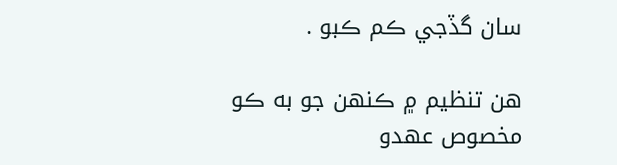سان گڏجي ڪم ڪبو .

هن تنظيم ۾ ڪنهن جو به ڪو مخصوص عھدو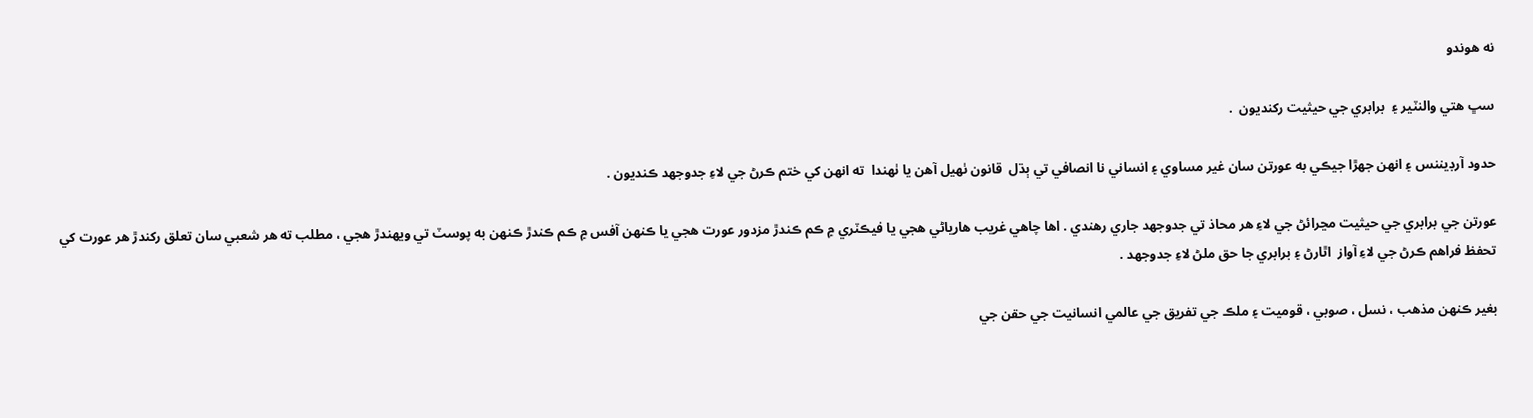نه هوندو

سڀ هتي والنٽير ۽  برابري جي حيثيت رکنديون  .

حدود آرڊيننس ۽ انهن جهڙا جيڪي به عورتن سان غير مساوي ۽ انساني نا انصافي تي ٻڌل  قانون ٺهيل آهن يا ٺهندا  ته انهن کي ختم ڪرڻ جي لاءِ جدوجهد ڪنديون .

عورتن جي برابري جي حيثيت مڃرائڻ جي لاءِ هر محاذ تي جدوجهد جاري رهندي . اها چاهي غريب هارياڻي هجي يا فيڪٽري ۾ ڪم ڪندڙ مزدور عورت هجي يا ڪنهن آفس ۾ ڪم ڪندڙ ڪنهن به پوسٽ تي ويهندڙ هجي ، مطلب ته هر شعبي سان تعلق رکندڙ هر عورت کي تحفظ فراهم ڪرڻ جي لاءِ آواز  اٿارڻ ۽ برابري جا حق ملڻ لاءِ جدوجهد .

بغير ڪنهن مذهب ، نسل ، صوبي ، قوميت ۽ ملڪ جي تفريق جي عالمي انسانيت جي حقن جي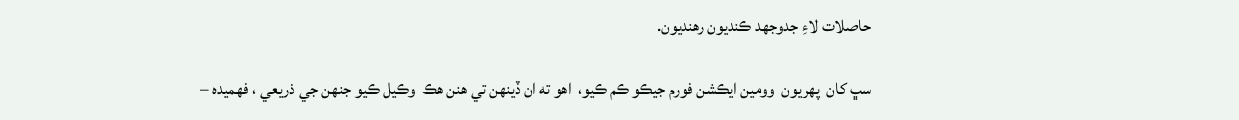حاصلات لاءِ جدوجهد ڪنديون رهنديون.

سڀ کان  پهريون  وومين ايڪشن فورم جيڪو ڪم ڪيو،  اهو ته ان ڏينهن تي هنن هڪ  وڪيل ڪيو جنهن جي ذريعي ، فهميده –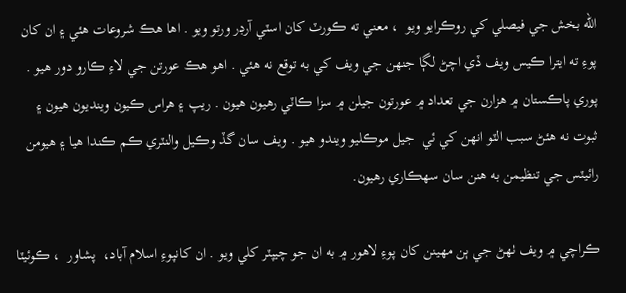الله بخش جي فيصلي کي روڪرايو ويو  ، معني ته ڪورٽ کان اسٽي آرڊر ورتو ويو . اها هڪ شروعات هئي ۽ ان کان پوءِ ته ايترا ڪيس ويف ڏي اچڻ لڳا جنهن جي ويف کي به توقع نه هئي . اهو هڪ عورتن جي لاءِ ڪارو دور هيو . پوري پاڪستان ۾ هزارن جي تعداد ۾ عورتون جيلن ۾ سزا ڪاٽي رهيون هيون . ريپ ۽ هراس ڪيون وينديون هيون ۽ ثبوت نه هئڻ سبب الٽو انهن کي ئي  جيل موڪليو ويندو هيو . ويف سان گڏ وڪيل والنٽري ڪم ڪندا هيا ۽ هيومن رائيٽس جي تنظيمن به هنن سان سهڪاري رهيون.

ڪراچي ۾ ويف ٺهڻ جي ٻن مهينن کان پوءِ لاهور ۾ به ان جو چيپٽر کلي ويو . ان کانپوءِ اسلام آباد،  پشاور  ، ڪوئيٽا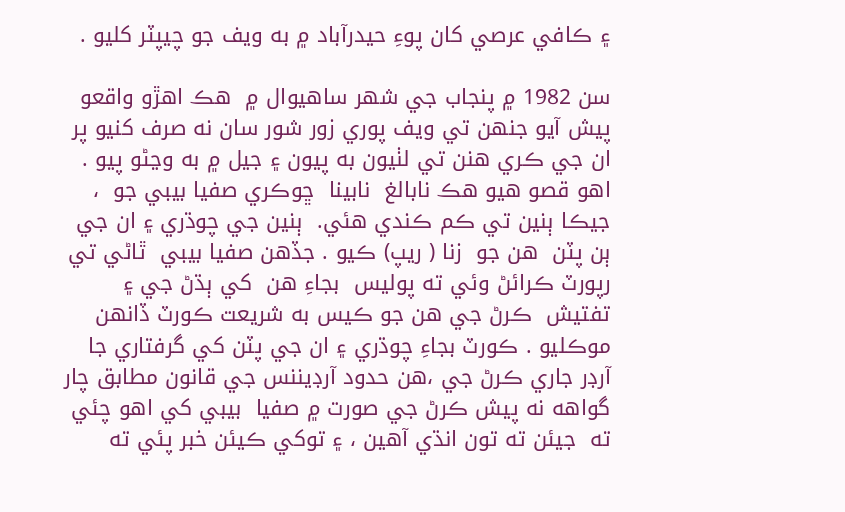۽ ڪافي عرصي کان پوءِ حيدرآباد ۾ به ويف جو چيپٽر کليو .

سن 1982 ۾ پنجاب جي شهر ساهيوال ۾  هڪ اهڙو واقعو پيش آيو جنهن تي ويف پوري زور شور سان نه صرف کنيو پر ان جي ڪري هنن تي لٺيون به پيون ۽ جيل ۾ به وڃڻو پيو . اهو قصو هيو هڪ نابالغ  نابينا  ڇوڪري صفيا بيبي جو  ،  جيڪا ٻنين تي ڪم ڪندي هئي.  ٻنين جي چوڌري ۽ ان جي ٻن پٽن  هن جو  زنا ( ريپ) ڪيو . جڏهن صفيا بيبي  ٿاڻي تي رپورٽ ڪرائڻ وئي ته پوليس  بجاءِ هن  کي ٻڌڻ جي ۽ تفتيش  ڪرڻ جي هن جو ڪيس به شريعت ڪورٽ ڏانهن موڪليو . ڪورٽ بجاءِ چوڌري ۽ ان جي پٽن کي گرفتاري جا آرڊر جاري ڪرڻ جي ،هن حدود آرڊيننس جي قانون مطابق چار گواهه نه پيش ڪرڻ جي صورت ۾ صفيا  بيبي کي اهو چئي ته  جيئن ته تون انڌي آهين ، ۽ توکي ڪيئن خبر پئي ته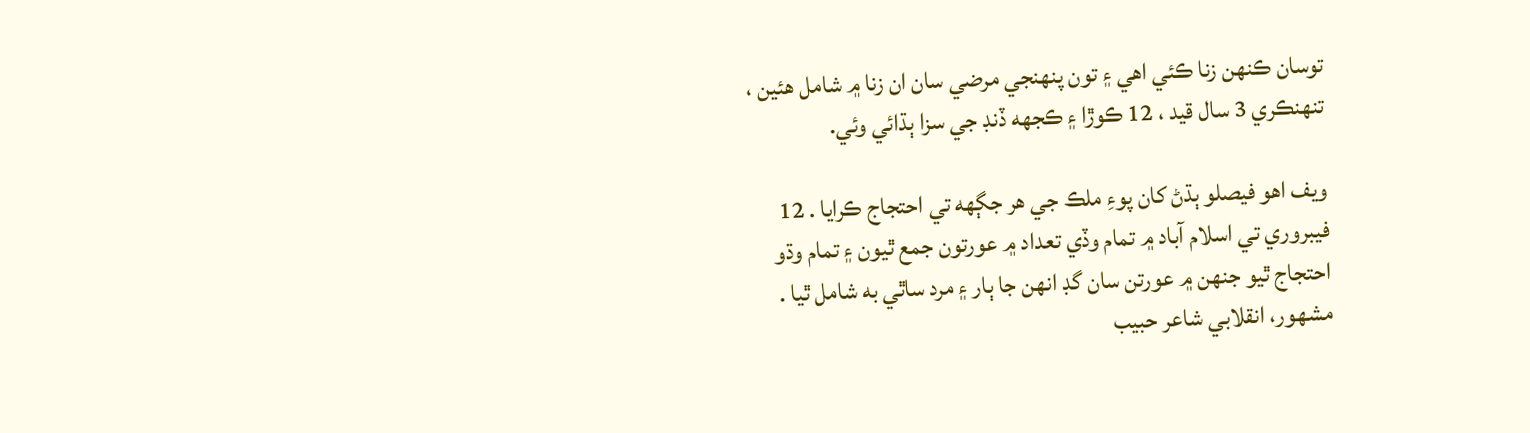توسان ڪنهن زنا ڪئي اهي ۽ تون پنهنجي مرضي سان ان زنا ۾ شامل ھئين ، تنهنڪري 3 سال قيد ، 12 ڪوڙا ۽ ڪجهه ڏنڊ جي سزا ٻڌائي وئي.

ويف اهو فيصلو ٻڌڻ کان پوءِ ملڪ جي هر جڳهه تي احتجاج ڪرايا . 12 فيبروري تي اسلام آباد ۾ تمام وڏي تعداد ۾ عورتون جمع ٿيون ۽ تمام وڌو  احتجاج ٿيو جنهن ۾ عورتن سان گڊ انهن جا ٻار ۽ مرد ساٿي به شامل ٿيا . مشهور، انقلابي شاعر حبيب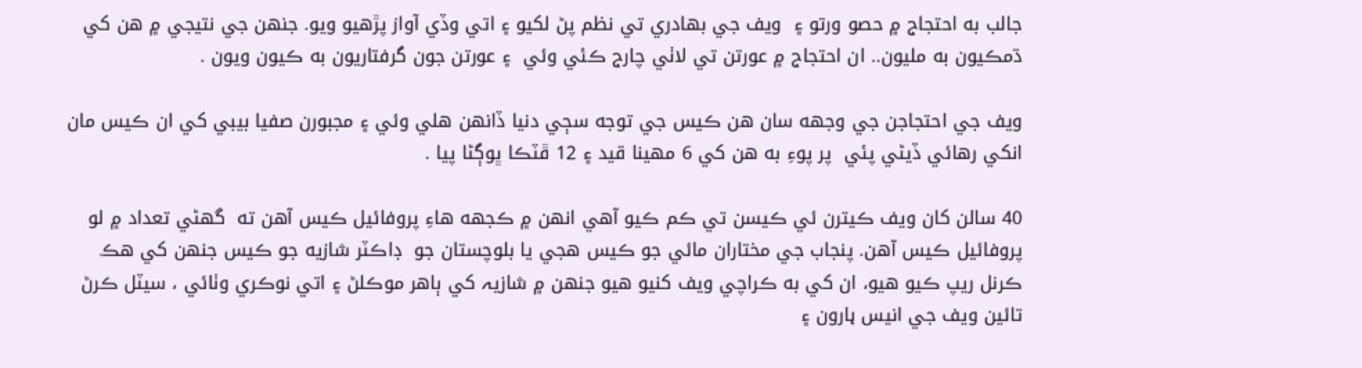جالب به احتجاج ۾ حصو ورتو ۽  ويف جي بهادري تي نظم پڻ لکيو ۽ اتي وڏي آواز پڙهيو ويو. جنهن جي نتيجي ۾ هن کي ڌمڪيون به مليون.. ان احتجاج ۾ عورتن تي لاٺي چارج ڪئي وئي  ۽ عورتن جون گرفتاريون به ڪيون ويون .

ويف جي احتجاجن جي وجهه سان هن ڪيس جي توجه سڄي دنيا ڏانهن هلي وئي ۽ مجبورن صفيا بيبي کي ان ڪيس مان انکي رهائي ڏيڻي پئي  پر پوءِ به هن کي 6 مهينا قيد ۽ 12 ڦٽڪا ڀوڳڻا پيا .

40 سالن کان ويف ڪيترن ئي ڪيسن تي ڪم ڪيو آهي انهن ۾ ڪجهه هاءِ پروفائيل ڪيس آهن ته  گهڻي تعداد ۾ لو پروفائيل ڪيس آهن. پنجاب جي مختاران مائي جو ڪيس هجي يا بلوچستان جو  ڊاڪٽر شازيه جو ڪيس جنهن کي هڪ ڪرنل ريپ ڪيو هيو، ان کي به ڪراچي ويف کنيو هيو جنهن ۾ شازیہ کي ٻاهر موڪلڻ ۽ اتي نوڪري وٺائي ، سيٽل ڪرڻ تائين ويف جي انيس ہارون ۽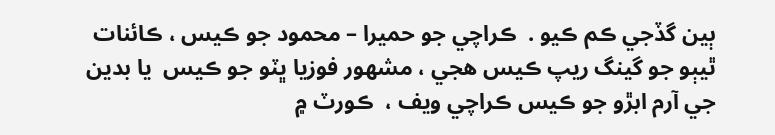ٻين گڏجي ڪم ڪيو .  ڪراچي جو حميرا – محمود جو ڪيس ، ڪائنات ٿيٻو جو گينگ ريپ ڪيس هجي ، مشهور فوزيا ڀٽو جو ڪيس  يا بدين جي آرم ابڙو جو ڪيس ڪراچي ويف ،  ڪورٽ ۾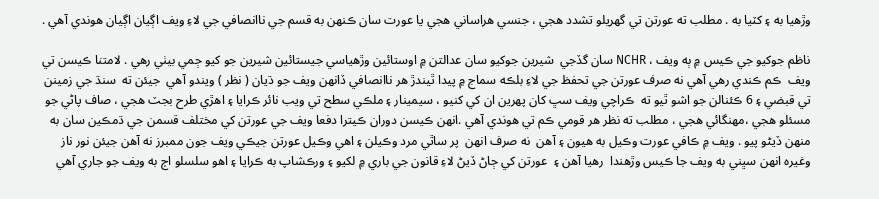وڙهيا به ۽ کٽيا به . مطلب ته عورتن تي گهريلو تشدد هجي ، جنسي هراساني هجي يا عورت سان ڪنهن به قسم جي ناانصافي جي لاءِ ويف اڳيان اڳيان هوندي آهي .

ناظم جوکيو جي ڪيس ۾ ٻه ويف ، NCHR سان گڏجي  شيرين جوکيو سان عدالتن ۾ اوستائين وڙهياسي جيستائين شيرين جو کيو ڄمي بيٺي رهي . لامتنا ڪيسن تي ويف  ڪم ڪندي رهي آهي نه صرف عورتن جي تحفظ جي لاءِ بلڪه سماج ۾ پيدا ٿيندڙ هر ناانصافي ڏانهن ويف جو ڌيان ( نظر ) ويندو آھي  جيئن ته  سنڌ جي زمينن تي قبضي ۽ 6 ڪئنالن جو اشو ٿيو ته  ڪراچي ويف سڀ کان پهرين ان کي کنيو ، سيمينار ۽ ملڪي سطح تي ويب نائر ڪرايا ۽ اهڙي طرح بجٽ هجي ، صاف پاڻي جو مسئلو هجي ،مهنگائي هجي ، مطلب ته نظر هر قومي ڪم تي هوندي آهي .انهن ڪيسن دوران ڪيترا دفعا ويف جي عورتن کي مختلف قسمن جي ڌمڪين سان به منهن ڏيڻو پيو . ويف ۾ ڪافي عورت وڪيل به هيون ۽ آهن  نه صرف انهن  پر ساٿي مرد وڪيلن ۽ اهي وڪيل عورتن جيڪي ويف جون ممبرز نه آهن جيئن نور ناز وغيره انهن سڀني به ويف جا ڪيس وڙهندا  رهيا آهن ۽  عورتن کي ڄاڻ ڏيڻ لاءِ قانون جي باري ۾ لکيو ۽ ورڪشاپ به ڪرايا ۽ اهو سلسلو اڄ به ويف جو جاري آهي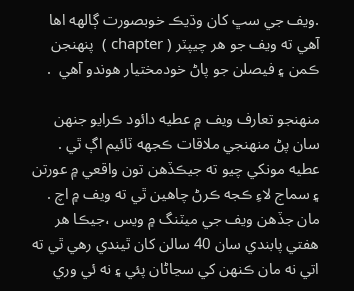.ويف جي سڀ کان وڌيڪ خوبصورت ڳالهه اها آهي ته ويف جو هر چيپٽر ( chapter )  پنھنجن ڪمن ۽ فيصلن جو پاڻ خودمختيار هوندو آهي  .

منهنجو تعارف ويف ۾ عطيه دائود ڪرايو جنهن سان پڻ منھنجي ملاقات ڪجهه ٽائيم اڳ ٿي . عطيه مونکي چيو ته جيڪڏهن تون واقعي ۾ عورتن ۽ سماج لاءِ ڪجه ڪرڻ چاهين ٿي ته ويف ۾ اچ . مان جڏھن ويف جي ميٽنگ ۾ ويس ،جيڪا هر هفتي پابندي سان 40 سالن کان ٿيندي رهي ٿي ته  اتي نه مان ڪنهن کي سڃاڻان پئي ۽ نه ئي وري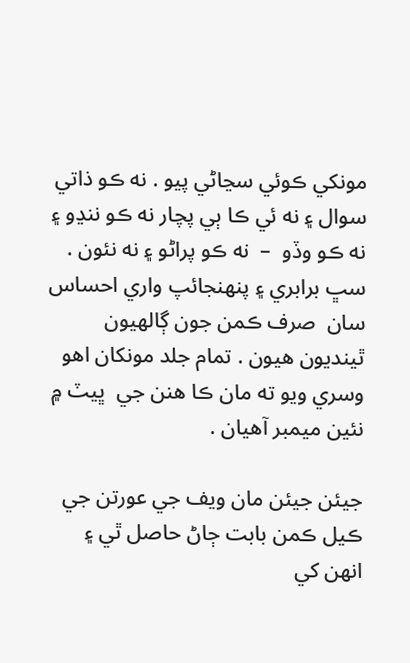مونکي ڪوئي سڃاڻي پيو . نه ڪو ذاتي سوال ۽ نه ئي ڪا ٻي پچار نه ڪو ننڍو ۽ نه ڪو وڏو  –  نه ڪو پراڻو ۽ نه نئون . سڀ برابري ۽ پنهنجائپ واري احساس سان  صرف ڪمن جون ڳالهيون ٿينديون هيون . تمام جلد مونکان اهو وسري ويو ته مان ڪا هنن جي  ڀيٽ ۾  نئين ميمبر آهيان .

جيئن جيئن مان ويف جي عورتن جي ڪيل ڪمن بابت ڄاڻ حاصل ٿي ۽ انهن کي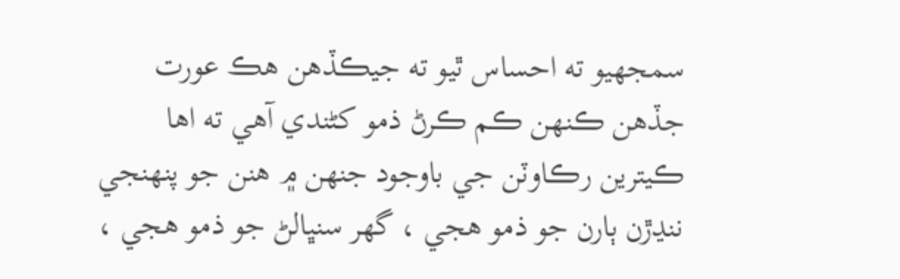سمجهيو ته احساس ٿيو ته جيڪڏهن هڪ عورت جڏهن ڪنهن ڪم ڪرڻ ذمو کڻندي آهي ته اها ڪيترين رڪاوٽن جي باوجود جنهن ۾ هنن جو پنهنجي ننڍڙن ٻارن جو ذمو هجي ، گهر سنڀالڻ جو ذمو هجي ،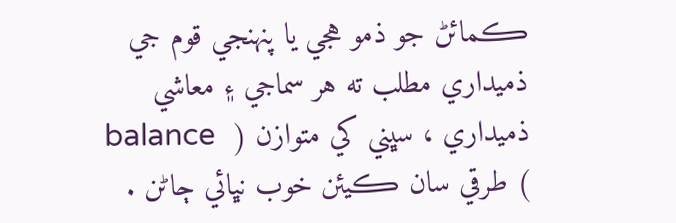ڪمائڻ جو ذمو هجي يا پنهنجي قوم جي ذميداري مطلب ته هر سماجي ۽ معاشي ذميداري ، سڀني کي متوازن (  balance ) طرقي سان ڪيئن خوب نڀائي ڄاڻن .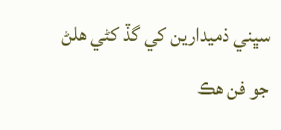سڀني ذميدارين کي گڏ کڻي ھلڻ جو فن هڪ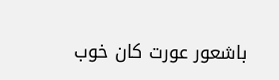باشعور عورت کان خوب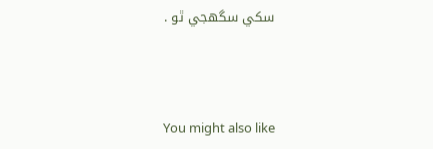سکي سگهجي ٿو .



You might also like